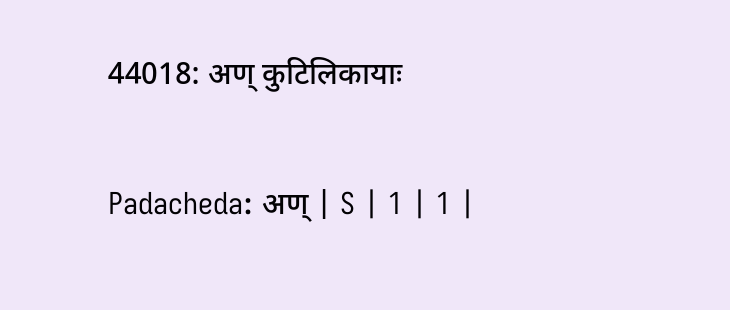44018: अण् कुटिलिकायाः

Padacheda: अण् | S | 1 | 1 |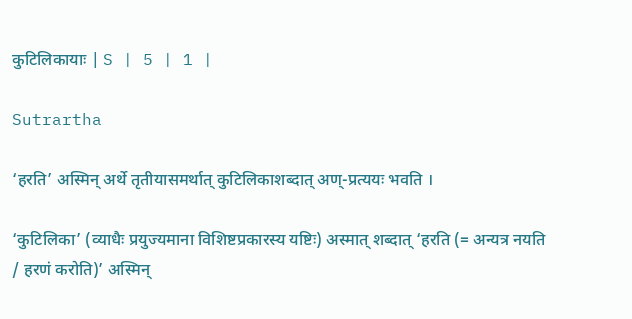कुटिलिकायाः | S | 5 | 1 |

Sutrartha

‘हरति’ अस्मिन् अर्थे तृतीयासमर्थात् कुटिलिकाशब्दात् अण्-प्रत्ययः भवति ।

‘कुटिलिका’ (व्याधैः प्रयुज्यमाना विशिष्टप्रकारस्य यष्टिः) अस्मात् शब्दात् ‘हरति (= अन्यत्र नयति / हरणं करोति)’ अस्मिन्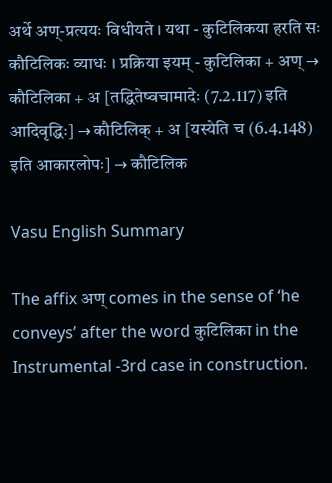अर्थे अण्-प्रत्ययः विधीयते । यथा - कुटिलिकया हरति सः कौटिलिकः व्याधः । प्रक्रिया इयम् - कुटिलिका + अण् → कौटिलिका + अ [तद्धितेष्वचामादेः (7.2.117) इति आदिवृद्धिः] → कौटिलिक् + अ [यस्येति च (6.4.148) इति आकारलोपः] → कौटिलिक

Vasu English Summary

The affix अण् comes in the sense of ‘he conveys’ after the word कुटिलिका in the Instrumental -3rd case in construction.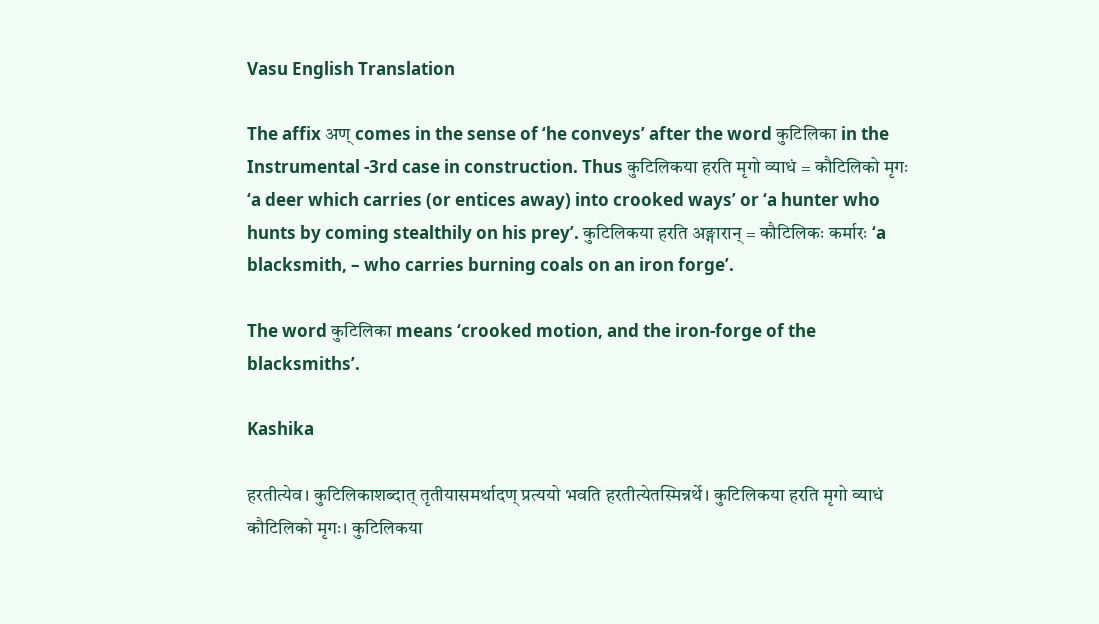Vasu English Translation

The affix अण् comes in the sense of ‘he conveys’ after the word कुटिलिका in the Instrumental -3rd case in construction. Thus कुटिलिकया हरति मृगो व्याधं = कौटिलिको मृगः ‘a deer which carries (or entices away) into crooked ways’ or ‘a hunter who hunts by coming stealthily on his prey’. कुटिलिकया हरति अङ्गारान् = कौटिलिकः कर्मारः ‘a blacksmith, – who carries burning coals on an iron forge’.

The word कुटिलिका means ‘crooked motion, and the iron-forge of the blacksmiths’.

Kashika

हरतीत्येव। कुटिलिकाशब्दात् तृतीयासमर्थादण् प्रत्ययो भवति हरतीत्येतस्मिन्नर्थे। कुटिलिकया हरति मृगो व्याधं कौटिलिको मृगः। कुटिलिकया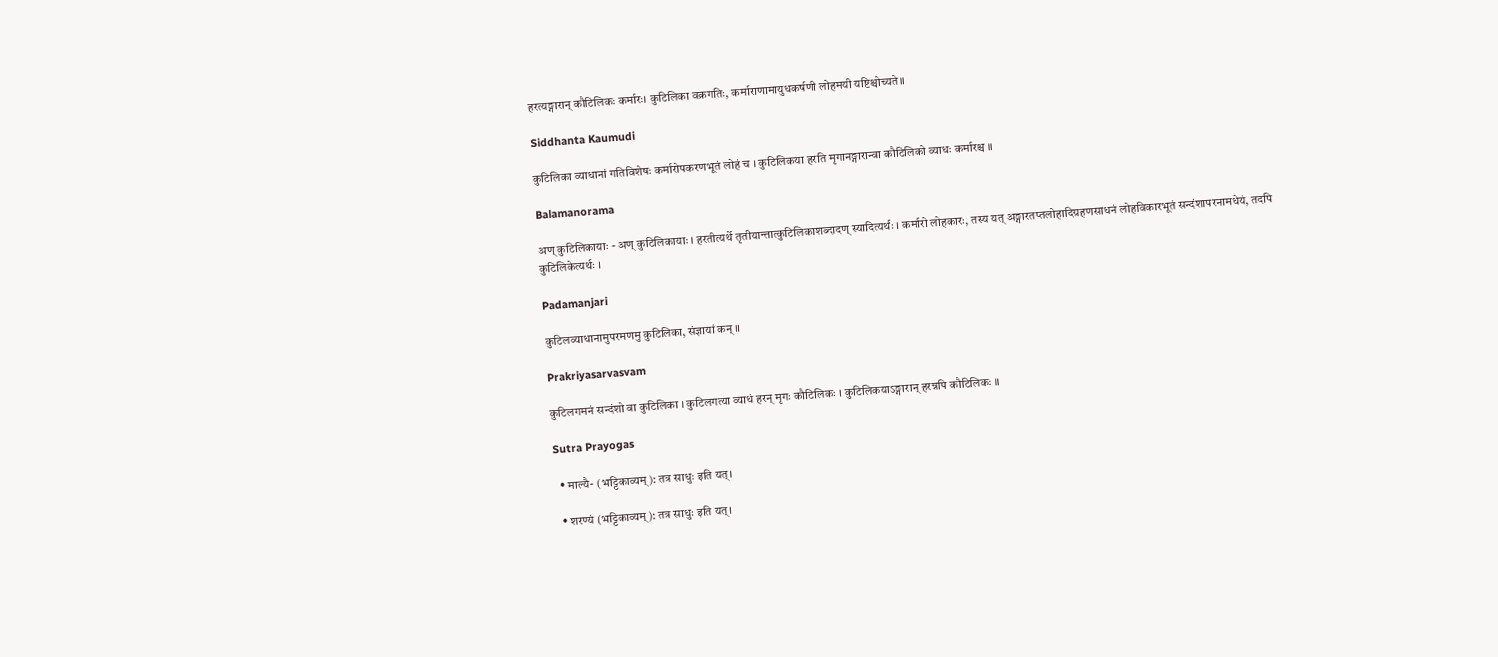हरत्यङ्गारान् कौटिलिकः कर्मारः। कुटिलिका वक्रगतिः, कर्माराणामायुधकर्षणी लोहमयी यष्टिश्चोच्यते॥

Siddhanta Kaumudi

कुटिलिका व्याधानां गतिविशेषः कर्मारोपकरणभूतं लोहं च । कुटिलिकया हरति मृगानङ्गारान्वा कौटिलिको व्याधः कर्मारश्च ॥

Balamanorama

अण् कुटिलिकायाः - अण् कुटिलिकायाः । हरतीत्यर्थे तृतीयान्तात्कुटिलिकाशब्दादण् स्यादित्यर्थः । कर्मारो लोहकारः, तस्य यत् अङ्गारतप्तलोहादिग्रहणसाधनं लोहविकारभूतं सन्दंशापरनामधेयं, तदपि कुटिलिकेत्यर्थः ।

Padamanjari

कुटिलव्याधानामुपरमणमु कुटिलिका, संज्ञायां कन् ॥

Prakriyasarvasvam

कुटिलगमनं सन्दंशो वा कुटिलिका । कुटिलगत्या व्याधं हरन् मृगः कौटिलिकः । कुटिलिकयाऽङ्गारान् हरन्नपि कौटिलिकः ॥

Sutra Prayogas

  • माल्यै- (भट्टिकाव्यम्): तत्र साधुः इति यत्।

  • शरण्यं (भट्टिकाव्यम्): तत्र साधुः इति यत्।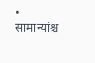• सामान्यांश्च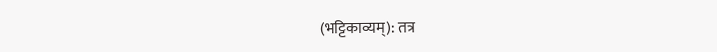(भट्टिकाव्यम्): तत्र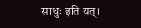साधुः इति यत्।